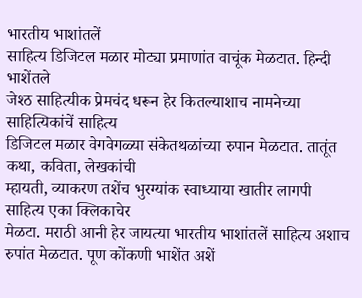भारतीय भाशांतलें
साहित्य डिजिटल मळार मोट्या प्रमाणांत वाचूंक मेळटात. हिन्दी भाशेंतले
जेश्ठ साहित्यीक प्रेमचंद धरून हेर कितल्याशाच नामनेच्या साहित्यिकांचें साहित्य
डिजिटल मळार वेगवेगळ्या संकेतथळांच्या रुपान मेळटात. तातूंत कथा, कविता, लेखकांची
म्हायती, व्याकरण तशेंच भुरग्यांक स्वाध्याया खातीर लागपी साहित्य एका क्लिकाचेर
मेळटा. मराठी आनी हेर जायत्या भारतीय भाशांतलें साहित्य अशाच रुपांत मेळटात. पूण कोंकणी भाशेंत अशें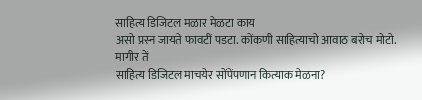साहित्य डिजिटल मळार मेळटा काय
असो प्रस्न जायते फावटीं पडटा. कोंकणी साहित्याचो आवाठ बरोच मोटो. मागीर तें
साहित्य डिजिटल माचयेर सोंपेंपणान कित्याक मेळना?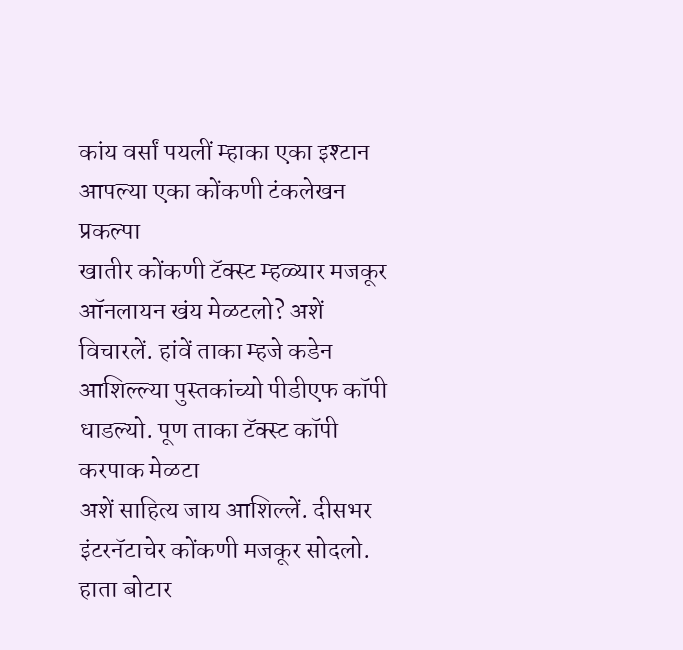कांय वर्सां पयलीं म्हाका एका इश्टान आपल्या एका कोंकणी टंकलेखन प्रकल्पा
खातीर कोंकणी टॅक्स्ट म्हळ्यार मजकूर ऑनलायन खंय मेळटलो? अशें विचारलें. हांवें ताका म्हजे कडेन
आशिल्ल्या पुस्तकांच्यो पीडीएफ कॉपी धाडल्यो. पूण ताका टॅक्स्ट कॉपी करपाक मेळटा
अशें साहित्य जाय आशिल्लें. दीसभर इंटरनॅटाचेर कोंकणी मजकूर सोदलो. हाता बोटार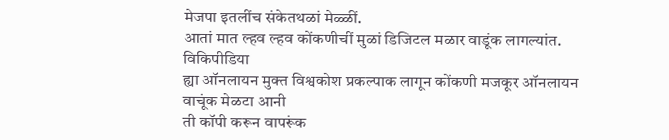मेजपा इतलींच संकेतथळां मेळ्ळीं.
आतां मात ल्हव ल्हव कोंकणीचीं मुळां डिजिटल मळार वाडूंक लागल्यांत. विकिपीडिया
ह्या ऑनलायन मुक्त विश्वकोश प्रकल्पाक लागून कोंकणी मजकूर ऑनलायन वाचूंक मेळटा आनी
ती कॉपी करून वापरूंक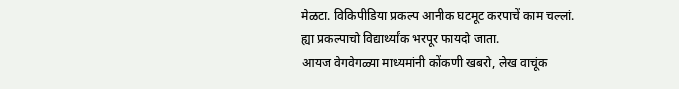मेळटा. विकिपीडिया प्रकल्प आनीक घटमूट करपाचें काम चल्लां.
ह्या प्रकल्पाचो विद्यार्थ्यांक भरपूर फायदो जाता.
आयज वेगवेगळ्या माध्यमांनी कोंकणी खबरो, लेख वाचूंक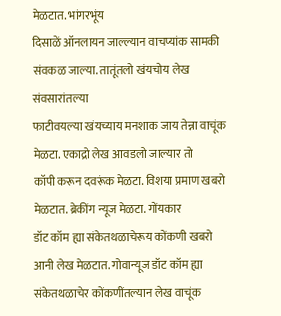मेळटात. भांगरभूंय
दिसाळें ऑनलायन जाल्ल्यान वाचप्यांक सामकी संवकळ जाल्या. तातूंतलो खंयचोय लेख संवसारांतल्या
फाटीवयल्या खंयच्याय मनशाक जाय तेन्ना वाचूंक मेळटा. एकाद्रो लेख आवडलो जाल्यार तो
कॉपी करून दवरूंक मेळटा. विशया प्रमाण खबरो मेळटात. ब्रेकींग न्यूज मेळटा. गोंयकार
डॉट कॉम ह्या संकेतथळाचेरूय कोंकणी खबरो आनी लेख मेळटात. गोवान्यूज डॉट कॉम ह्या
संकेतथळाचेर कोंकणींतल्यान लेख वाचूंक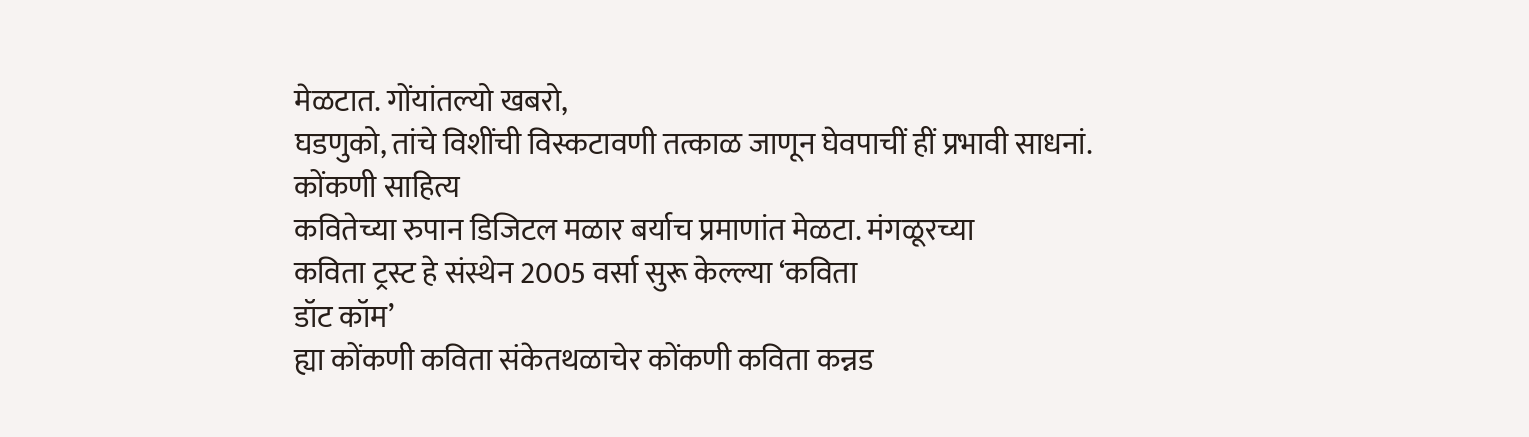मेळटात. गोंयांतल्यो खबरो,
घडणुको, तांचे विशींची विस्कटावणी तत्काळ जाणून घेवपाचीं हीं प्रभावी साधनां.
कोंकणी साहित्य
कवितेच्या रुपान डिजिटल मळार बर्याच प्रमाणांत मेळटा. मंगळूरच्या
कविता ट्रस्ट हे संस्थेन 2005 वर्सा सुरू केल्ल्या ‘कविता
डॉट कॉम’
ह्या कोंकणी कविता संकेतथळाचेर कोंकणी कविता कन्नड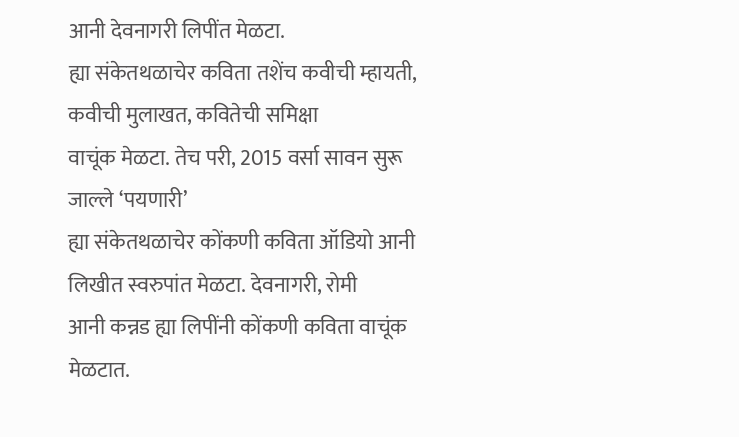आनी देवनागरी लिपींत मेळटा.
ह्या संकेतथळाचेर कविता तशेंच कवीची म्हायती, कवीची मुलाखत, कवितेची समिक्षा
वाचूंक मेळटा. तेच परी, 2015 वर्सा सावन सुरू जाल्ले ‘पयणारी’
ह्या संकेतथळाचेर कोंकणी कविता ऑडियो आनी लिखीत स्वरुपांत मेळटा. देवनागरी, रोमी
आनी कन्नड ह्या लिपींनी कोंकणी कविता वाचूंक मेळटात.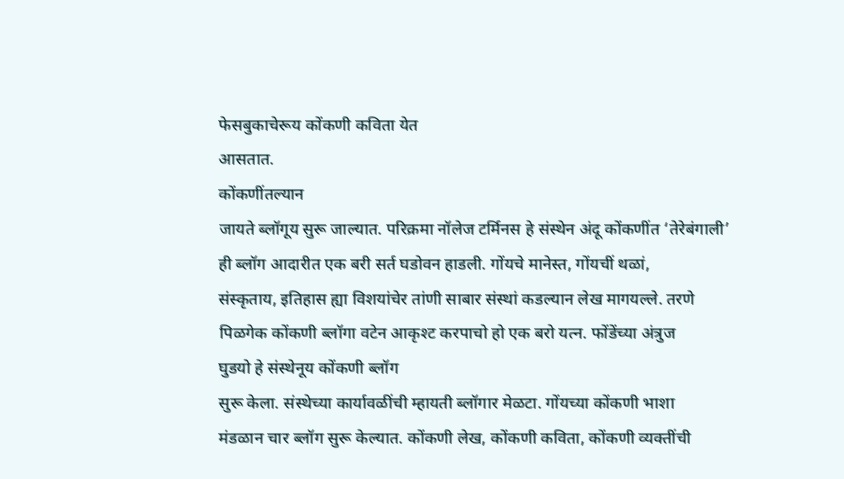फेसबुकाचेरूय कोंकणी कविता येत
आसतात.
कोंकणींतल्यान
जायते ब्लॉगूय सुरू जाल्यात. परिक्रमा नॉलेज टर्मिनस हे संस्थेन अंदू कोंकणींत ‘तेरेबंगाली’
ही ब्लॉग आदारीत एक बरी सर्त घडोवन हाडली. गोंयचे मानेस्त, गोंयचीं थळां,
संस्कृताय, इतिहास ह्या विशयांचेर तांणी साबार संस्थां कडल्यान लेख मागयल्ले. तरणे
पिळगेक कोंकणी ब्लॉगा वटेन आकृश्ट करपाचो हो एक बरो यत्न. फोंडेंच्या अंत्रुज
घुडयो हे संस्थेनूय कोंकणी ब्लॉग
सुरू केला. संस्थेच्या कार्यावळींची म्हायती ब्लॉगार मेळटा. गोंयच्या कोंकणी भाशा
मंडळान चार ब्लॉग सुरू केल्यात. कोंकणी लेख, कोंकणी कविता, कोंकणी व्यक्तींची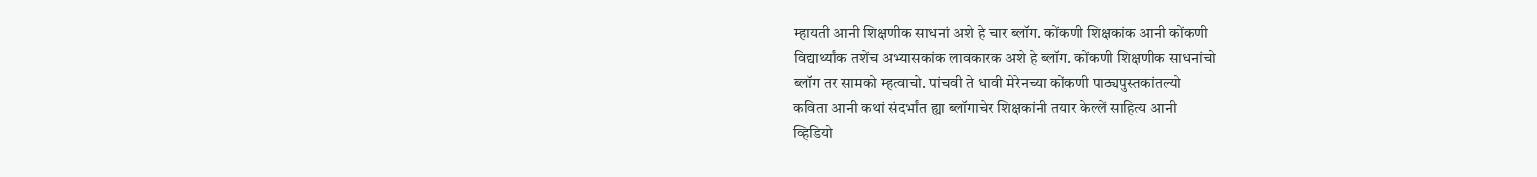म्हायती आनी शिक्षणीक साधनां अशे हे चार ब्लॉग. कोंकणी शिक्षकांक आनी कोंकणी
विद्यार्थ्यांक तशेंच अभ्यासकांक लावकारक अशे हे ब्लॉग. कोंकणी शिक्षणीक साधनांचो
ब्लॉग तर सामको म्हत्वाचो. पांचवी ते धावी मेरेनच्या कोंकणी पाठ्यपुस्तकांतल्यो
कविता आनी कथां संदर्भांत ह्या ब्लॉगाचेर शिक्षकांनी तयार केल्लें साहित्य आनी
व्हिडियो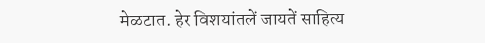मेळटात. हेर विशयांतलें जायतें साहित्य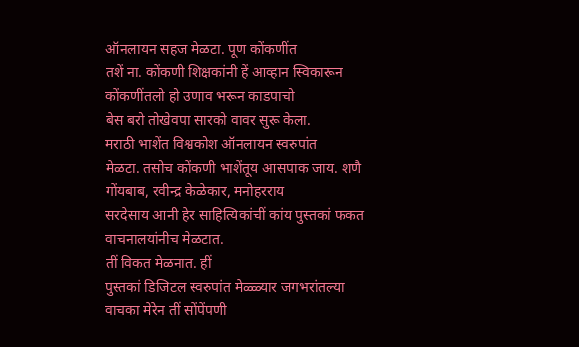ऑनलायन सहज मेळटा. पूण कोंकणींत
तशें ना. कोंकणी शिक्षकांनी हें आव्हान स्विकारून कोंकणींतलो हो उणाव भरून काडपाचो
बेस बरो तोखेवपा सारको वावर सुरू केला.
मराठी भाशेंत विश्वकोश ऑनलायन स्वरुपांत
मेळटा. तसोच कोंकणी भाशेंतूय आसपाक जाय. शणै गोंयबाब, रवीन्द्र केळेकार, मनोहरराय
सरदेसाय आनी हेर साहित्यिकांचीं कांय पुस्तकां फकत वाचनालयांनीच मेळटात.
तीं विकत मेळनात. हीं
पुस्तकां डिजिटल स्वरुपांत मेळ्ळ्यार जगभरांतल्या वाचका मेरेन तीं सोंपेंपणी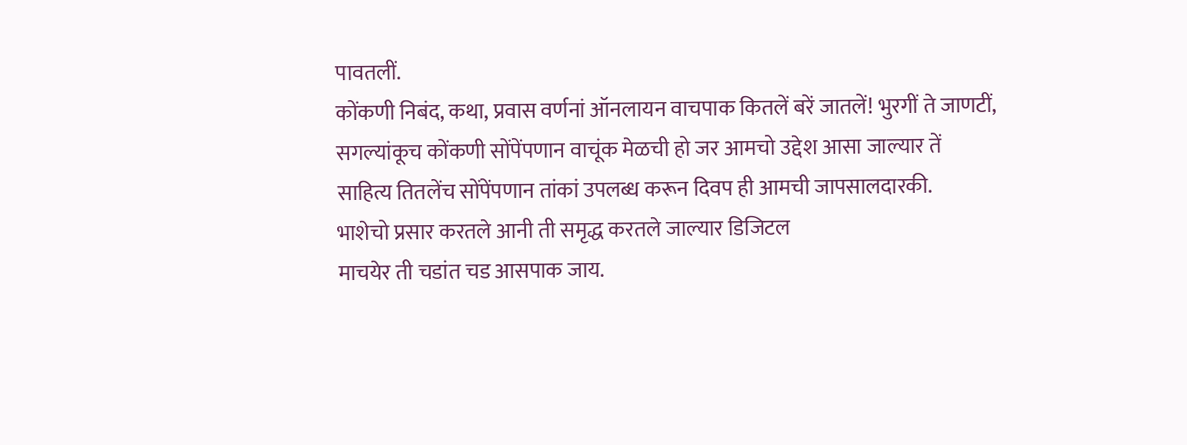पावतलीं.
कोंकणी निबंद, कथा, प्रवास वर्णनां ऑनलायन वाचपाक कितलें बरें जातलें! भुरगीं ते जाणटीं,
सगल्यांकूच कोंकणी सोंपेंपणान वाचूंक मेळची हो जर आमचो उद्देश आसा जाल्यार तें
साहित्य तितलेंच सोंपेंपणान तांकां उपलब्ध करून दिवप ही आमची जापसालदारकी.
भाशेचो प्रसार करतले आनी ती समृद्ध करतले जाल्यार डिजिटल
माचयेर ती चडांत चड आसपाक जाय.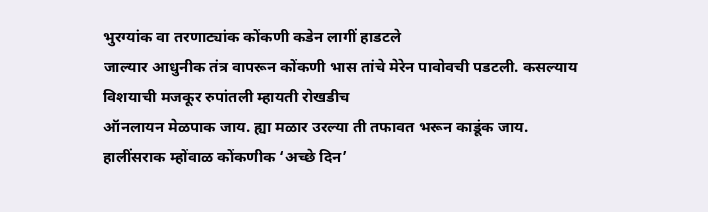भुरग्यांक वा तरणाट्यांक कोंकणी कडेन लागीं हाडटले
जाल्यार आधुनीक तंत्र वापरून कोंकणी भास तांचे मेरेन पावोवची पडटली. कसल्याय
विशयाची मजकूर रुपांतली म्हायती रोखडीच
ऑनलायन मेळपाक जाय. ह्या मळार उरल्या ती तफावत भरून काडूंक जाय.
हालींसराक म्होंवाळ कोंकणीक ‘अच्छे दिन’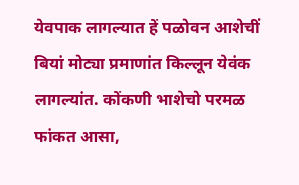येवपाक लागल्यात हें पळोवन आशेचीं बियां मोट्या प्रमाणांत किल्लून येवंक लागल्यांत. कोंकणी भाशेचो परमळ फांकत आसा,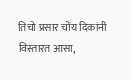तिचो प्रसार चोंय दिकांनी विस्तारत आसा,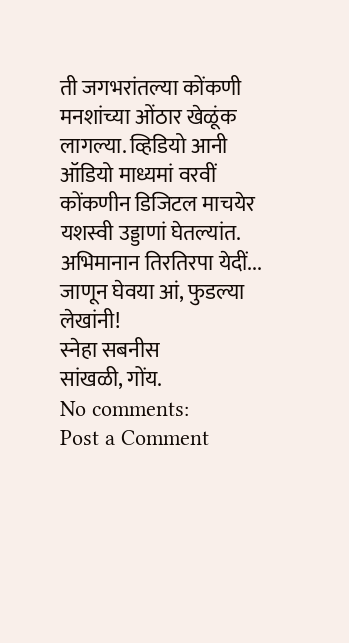ती जगभरांतल्या कोंकणी मनशांच्या ओंठार खेळूंक लागल्या. व्हिडियो आनी ऑडियो माध्यमां वरवीं कोंकणीन डिजिटल माचयेर यशस्वी उड्डाणां घेतल्यांत. अभिमानान तिरतिरपा येदीं... जाणून घेवया आं, फुडल्या लेखांनी!
स्नेहा सबनीस
सांखळी, गोंय.
No comments:
Post a Comment